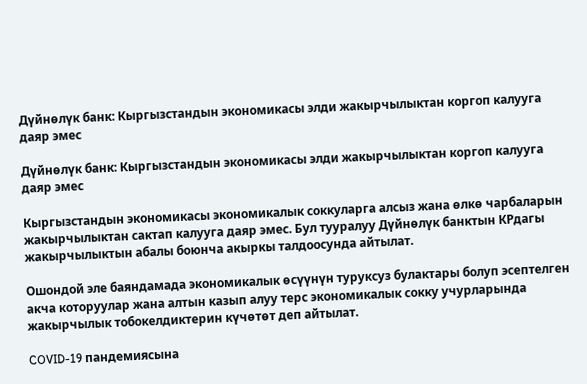Дүйнөлүк банк: Кыргызстандын экономикасы элди жакырчылыктан коргоп калууга даяр эмес

Дүйнөлүк банк: Кыргызстандын экономикасы элди жакырчылыктан коргоп калууга даяр эмес

Кыргызстандын экономикасы экономикалык соккуларга алсыз жана өлкө чарбаларын жакырчылыктан сактап калууга даяр эмес. Бул тууралуу Дүйнөлүк банктын КРдагы жакырчылыктын абалы боюнча акыркы талдоосунда айтылат.

Ошондой эле баяндамада экономикалык өсүүнүн туруксуз булактары болуп эсептелген акча которуулар жана алтын казып алуу терс экономикалык сокку учурларында жакырчылык тобокелдиктерин күчөтөт деп айтылат.

COVID-19 пандемиясына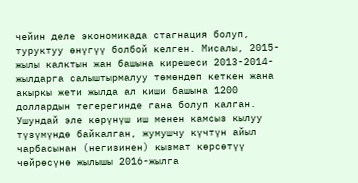чейин деле экономикада стагнация болуп, туруктуу өнүгүү болбой келген. Мисалы, 2015-жылы калктын жан башына кирешеси 2013-2014-жылдарга салыштырмалуу төмөндөп кеткен жана акыркы жети жылда ал киши башына 1200 доллардын тегерегинде гана болуп калган. Ушундай эле көрүнүш иш менен камсыз кылуу түзүмүндө байкалган, жумушчу күчтүн айыл чарбасынан (негизинен) кызмат көрсөтүү чөйрөсүнө жылышы 2016-жылга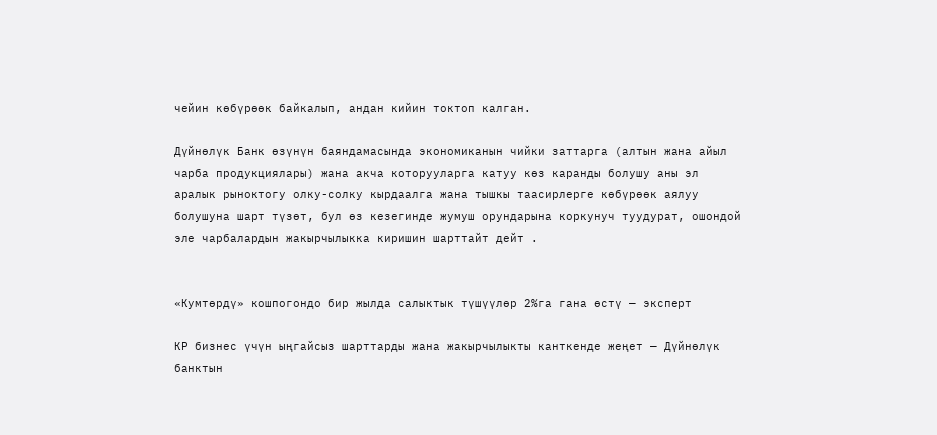чейин көбүрөөк байкалып, андан кийин токтоп калган.

Дүйнөлүк Банк өзүнүн баяндамасында экономиканын чийки заттарга (алтын жана айыл чарба продукциялары) жана акча которууларга катуу көз каранды болушу аны эл аралык рыноктогу олку-солку кырдаалга жана тышкы таасирлерге көбүрөөк аялуу болушуна шарт түзөт, бул өз кезегинде жумуш орундарына коркунуч туудурат, ошондой эле чарбалардын жакырчылыкка киришин шарттайт дейт .


«Кумтөрдү» кошпогондо бир жылда салыктык түшүүлөр 2%га гана өстү — эксперт

КР бизнес үчүн ыңгайсыз шарттарды жана жакырчылыкты канткенде жеңет — Дүйнөлүк банктын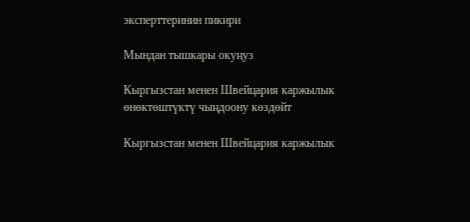эксперттеринин пикири

Мындан тышкары окуңуз

Кыргызстан менен Швейцария каржылык өнөктөштүктү чыңдоону көздөйт

Кыргызстан менен Швейцария каржылык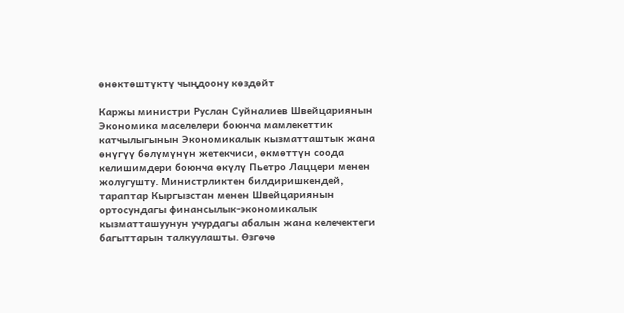өнөктөштүктү чыңдоону көздөйт

Каржы министри Руслан Суйналиев Швейцариянын Экономика маселелери боюнча мамлекеттик катчылыгынын Экономикалык кызматташтык жана өнүгүү бөлүмүнүн жетекчиси, өкмөттүн соода келишимдери боюнча өкүлү Пьетро Лаццери менен жолугушту. Министрликтен билдиришкендей, тараптар Кыргызстан менен Швейцариянын ортосундагы финансылык-экономикалык кызматташуунун учурдагы абалын жана келечектеги багыттарын талкуулашты. Өзгөчө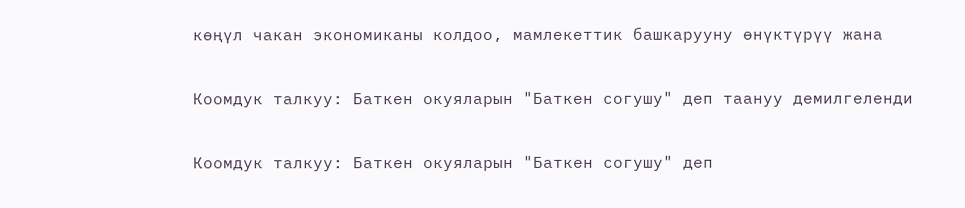көңүл чакан экономиканы колдоо, мамлекеттик башкарууну өнүктүрүү жана

Коомдук талкуу: Баткен окуяларын "Баткен согушу" деп таануу демилгеленди

Коомдук талкуу: Баткен окуяларын "Баткен согушу" деп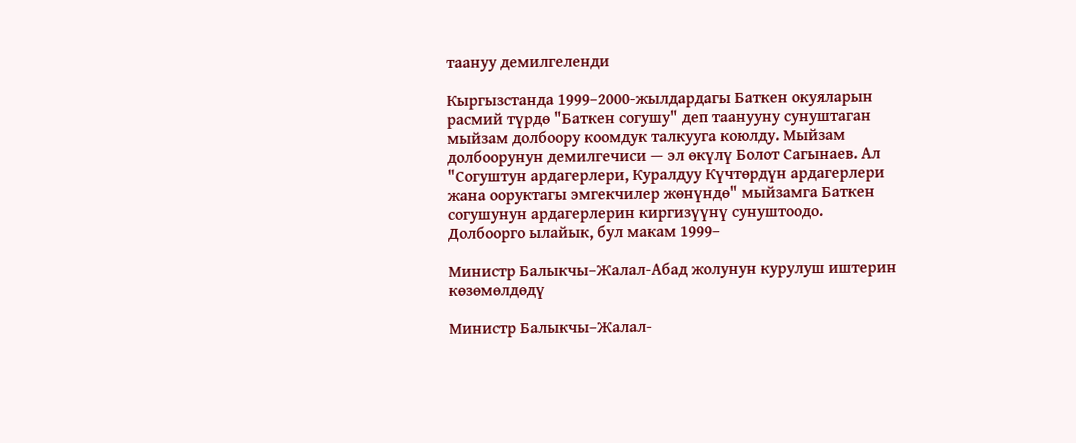таануу демилгеленди

Кыргызстанда 1999–2000-жылдардагы Баткен окуяларын расмий түрдө "Баткен согушу" деп таанууну сунуштаган мыйзам долбоору коомдук талкууга коюлду. Мыйзам долбоорунун демилгечиси — эл өкүлү Болот Сагынаев. Ал "Согуштун ардагерлери, Куралдуу Күчтөрдүн ардагерлери жана ооруктагы эмгекчилер жөнүндө" мыйзамга Баткен согушунун ардагерлерин киргизүүнү сунуштоодо. Долбоорго ылайык, бул макам 1999–

Министр Балыкчы–Жалал-Абад жолунун курулуш иштерин көзөмөлдөдү

Министр Балыкчы–Жалал-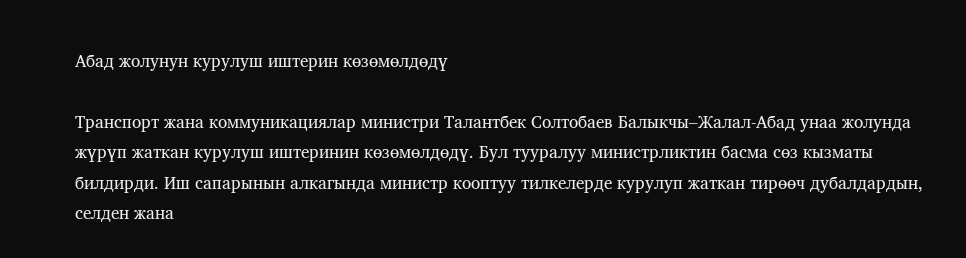Абад жолунун курулуш иштерин көзөмөлдөдү

Транспорт жана коммуникациялар министри Талантбек Солтобаев Балыкчы–Жалал-Абад унаа жолунда жүрүп жаткан курулуш иштеринин көзөмөлдөдү. Бул тууралуу министрликтин басма сөз кызматы билдирди. Иш сапарынын алкагында министр кооптуу тилкелерде курулуп жаткан тирөөч дубалдардын, селден жана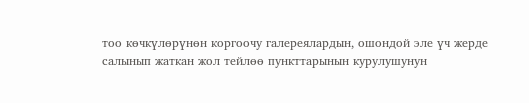тоо көчкүлөрүнөн коргоочу галереялардын, ошондой эле үч жерде салынып жаткан жол тейлөө пункттарынын курулушунун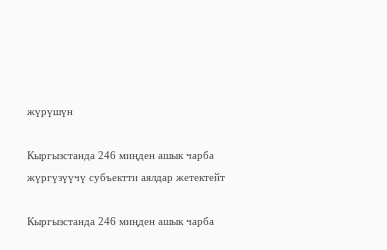жүрүшүн

Кыргызстанда 246 миңден ашык чарба жүргүзүүчү субъектти аялдар жетектейт

Кыргызстанда 246 миңден ашык чарба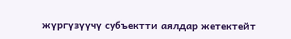жүргүзүүчү субъектти аялдар жетектейт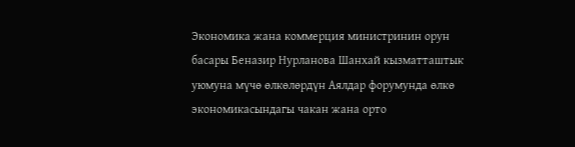Экономика жана коммерция министринин орун басары Беназир Нурланова Шанхай кызматташтык уюмуна мүчө өлкөлөрдүн Аялдар форумунда өлкө экономикасындагы чакан жана орто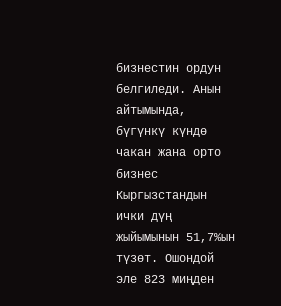бизнестин ордун белгиледи. Анын айтымында, бүгүнкү күндө чакан жана орто бизнес Кыргызстандын ички дүң жыйымынын 51,7%ын түзөт. Ошондой эле 823 миңден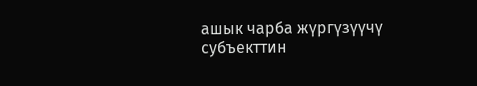ашык чарба жүргүзүүчү субъекттин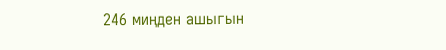246 миңден ашыгын